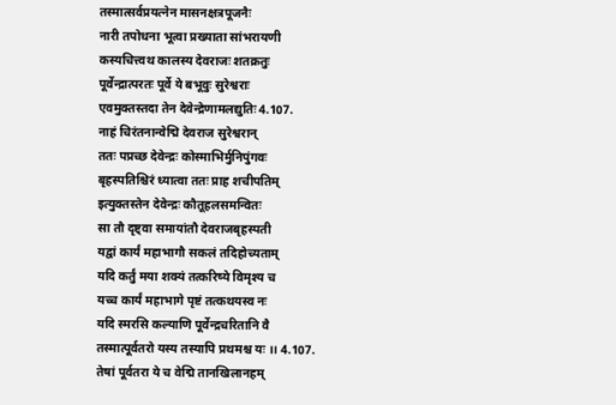तस्मात्सर्वप्रयत्नेन मासनक्षत्रपूजनैः
नारी तपोधना भूत्वा प्रख्याता सांभरायणी
कस्यचित्त्वथ कालस्य देवराजः शतक्रतुः
पूर्वेन्द्रात्परतः पूर्वे ये बभूवुः सुरेश्वराः
एवमुक्तस्तदा तेन देवेन्द्रेणामलद्युतिः 4.107.
नाहं चिरंतनान्वेद्मि देवराज सुरेश्वरान्
ततः पप्रच्छ देवेन्द्रः कोस्माभिर्मुनिपुंगवः
बृहस्पतिश्चिरं ध्यात्वा ततः प्राह शचीपतिम्
इत्युक्तस्तेन देवेन्द्रः कौतूहलसमन्वितः
सा तौ दृष्ट्वा समायांतौ देवराजबृहस्पती
यद्वां कार्यं महाभागौ सकलं तदिहोच्यताम्
यदि कर्तुं मया शक्यं तत्करिष्ये विमृश्य च
यच्च कार्यं महाभागे पृष्टं तत्कथयस्व नः
यदि स्मरसि कल्याणि पूर्वेन्द्रचरितानि वै
तस्मात्पूर्वतरो यस्य तस्यापि प्रथमश्च यः ।। 4.107.
तेषां पूर्वतरा ये च वेद्मि तानखिलानहम्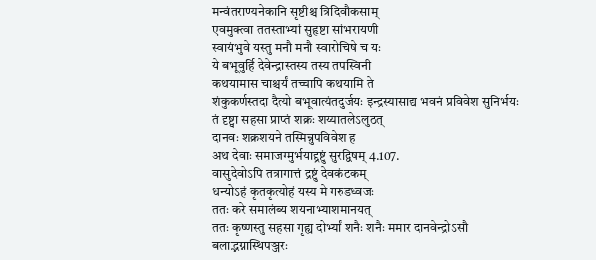मन्वंतराण्यनेकानि सृष्टीश्च त्रिदिवौकसाम्
एवमुक्त्वा ततस्ताभ्यां सुहृष्टा सांभरायणी
स्वायंभुवे यस्तु मनौ मनौ स्वारोचिषे च यः
ये बभूवुर्हि देवेन्द्रास्तस्य तस्य तपस्विनी
कथयामास चाश्चर्यं तच्चापि कथयामि ते
शंकुकर्णस्तदा दैत्यो बभूवात्यंतदुर्जयः इन्द्रस्यासाद्य भवनं प्रविवेश सुनिर्भयः
तं दृष्ट्वा सहसा प्राप्तं शक्रः शय्यातलेऽलुठत्
दानवः शक्रशयने तस्मिन्नुपविवेश ह
अथ देवाः समाजग्मुर्भयाद्द्रष्टुं सुरद्विषम् 4.107.
वासुदेवोऽपि तत्रागात्तं द्रष्टुं देवकंटकम्
धन्योऽहं कृतकृत्योहं यस्य मे गरुडध्वजः
ततः करे समालंब्य शयनाभ्याशमानयत्
ततः कृष्णस्तु सहसा गृह्य दोर्भ्यां शनैः शनैः ममार दानवेन्द्रोऽसौ बलाद्भग्नास्थिपञ्जरः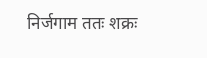निर्जगाम ततः शक्रः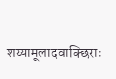शय्यामूलादवाक्छिराः